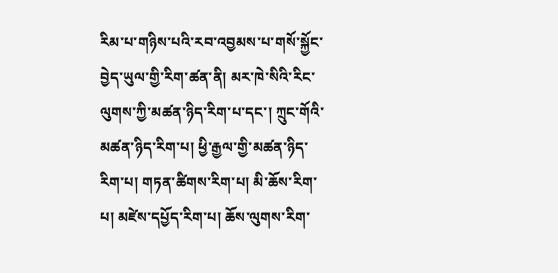རིམ་པ་གཉིས་པའི་རབ་འབྱམས་པ་གསོ་སྐྱོང་བྱེད་ཡུལ་གྱི་རིག་ཚན་ནི། མར་ཁེ་སིའི་རིང་ལུགས་ཀྱི་མཚན་ཉིད་རིག་པ་དང་། ཀྲུང་གོའི་མཚན་ཉིད་རིག་པ། ཕྱི་རྒྱལ་གྱི་མཚན་ཉིད་རིག་པ། གཏན་ཚིགས་རིག་པ། མི་ཆོས་རིག་པ། མཛེས་དཔྱོད་རིག་པ། ཆོས་ལུགས་རིག་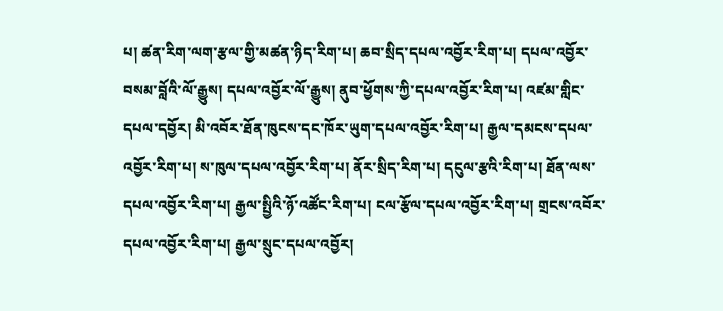པ། ཚན་རིག་ལག་རྩལ་གྱི་མཚན་ཉིད་རིག་པ། ཆབ་སྲིད་དཔལ་འབྱོར་རིག་པ། དཔལ་འབྱོར་བསམ་བློའི་ལོ་རྒྱུས། དཔལ་འབྱོར་ལོ་རྒྱུས། ནུབ་ཕྱོགས་ཀྱི་དཔལ་འབྱོར་རིག་པ། འཛམ་གླིང་དཔལ་དབྱོར། མི་འབོར་ཐོན་ཁུངས་དང་ཁོར་ཡུག་དཔལ་འབྱོར་རིག་པ། རྒྱལ་དམངས་དཔལ་འབྱོར་རིག་པ། ས་ཁུལ་དཔལ་འབྱོར་རིག་པ། ནོར་སྲིད་རིག་པ། དངུལ་རྩའི་རིག་པ། ཐོན་ལས་དཔལ་འབྱོར་རིག་པ། རྒྱལ་སྤྱིའི་ཉོ་འཚོང་རིག་པ། ངལ་རྩོལ་དཔལ་འབྱོར་རིག་པ། གྲངས་འབོར་དཔལ་འབྱོར་རིག་པ། རྒྱལ་སྲུང་དཔལ་འབྱོར།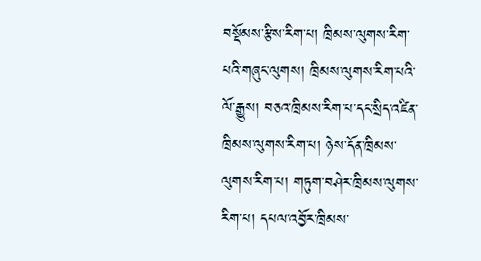བསྡོམས་རྩིས་རིག་པ། ཁྲིམས་ལུགས་རིག་པའི་གཞུང་ལུགས། ཁྲིམས་ལུགས་རིག་པའི་ལོ་རྒྱུས། བཅའ་ཁྲིམས་རིག་པ་དང་སྲིད་འཛིན་ཁྲིམས་ལུགས་རིག་པ། ཉེས་དོན་ཁྲིམས་ལུགས་རིག་པ། གཏུག་བཤེར་ཁྲིམས་ལུགས་རིག་པ། དཔལ་འབྱོར་ཁྲིམས་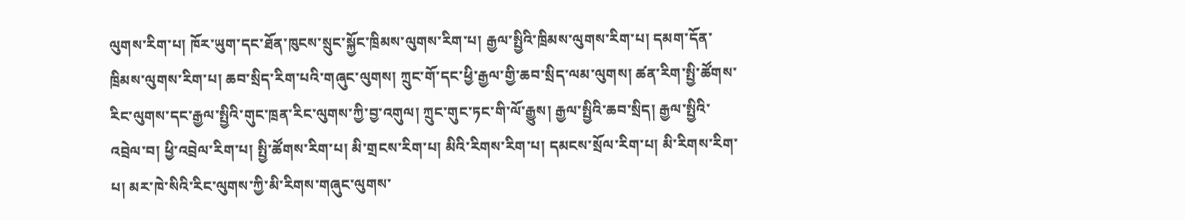ལུགས་རིག་པ། ཁོར་ཡུག་དང་ཐོན་ཁུངས་སྲུང་སྐྱོང་ཁྲིམས་ལུགས་རིག་པ། རྒྱལ་སྤྱིའི་ཁྲིམས་ལུགས་རིག་པ། དམག་དོན་ཁྲིམས་ལུགས་རིག་པ། ཆབ་སྲིད་རིག་པའི་གཞུང་ལུགས། ཀྲུང་གོ་དང་ཕྱི་རྒྱལ་གྱི་ཆབ་སྲིད་ལམ་ལུགས། ཚན་རིག་སྤྱི་ཚོགས་རིང་ལུགས་དང་རྒྱལ་སྤྱིའི་གུང་ཁྲན་རིང་ལུགས་ཀྱི་བྱ་འགུལ། ཀྲུང་གུང་ཏང་གི་ལོ་རྒྱུས། རྒྱལ་སྤྱིའི་ཆབ་སྲིད། རྒྱལ་སྤྱིའི་འབྲེལ་བ། ཕྱི་འབྲེལ་རིག་པ། སྤྱི་ཚོགས་རིག་པ། མི་གྲངས་རིག་པ། མིའི་རིགས་རིག་པ། དམངས་སྲོལ་རིག་པ། མི་རིགས་རིག་པ། མར་ཁེ་སིའི་རིང་ལུགས་ཀྱི་མི་རིགས་གཞུང་ལུགས་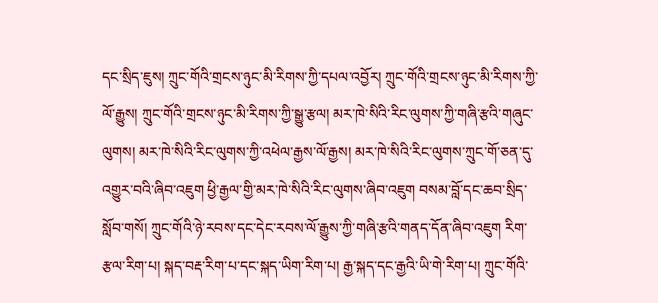དང་སྲིད་ཇུས། ཀྲུང་གོའི་གྲངས་ཉུང་མི་རིགས་ཀྱི་དཔལ་འབྱོར། ཀྲུང་གོའི་གྲངས་ཉུང་མི་རིགས་ཀྱི་ལོ་རྒྱུས། ཀྲུང་གོའི་གྲངས་ཉུང་མི་རིགས་ཀྱི་སྒྱུ་རྩལ། མར་ཁེ་སིའི་རིང་ལུགས་ཀྱི་གཞི་རྩའི་གཞུང་ལུགས། མར་ཁེ་སིའི་རིང་ལུགས་ཀྱི་འཕེལ་རྒྱས་ལོ་རྒྱས། མར་ཁེ་སིའི་རིང་ལུགས་ཀྲུང་གོ་ཅན་དུ་འགྱུར་བའི་ཞིབ་འཇུག ཕྱི་རྒྱལ་གྱི་མར་ཁེ་སིའི་རིང་ལུགས་ཞིབ་འཇུག བསམ་བློ་དང་ཆབ་སྲིད་སློབ་གསོ། ཀྲུང་གོའི་ཉེ་རབས་དང་དེང་རབས་ལོ་རྒྱུས་ཀྱི་གཞི་རྩའི་གནད་དོན་ཞིབ་འཇུག རིག་རྩལ་རིག་པ། སྐད་བརྡ་རིག་པ་དང་སྐད་ཡིག་རིག་པ། རྒྱ་སྐད་དང་རྒྱའི་ཡི་གེ་རིག་པ། ཀྲུང་གོའི་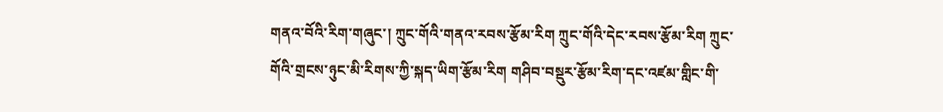གནའ་བོའི་རིག་གཞུང་། ཀྲུང་གོའི་གནའ་རབས་རྩོམ་རིག ཀྲུང་གོའི་དེང་རབས་རྩོམ་རིག ཀྲུང་གོའི་གྲངས་ཉུང་མི་རིགས་ཀྱི་སྐད་ཡིག་རྩོམ་རིག གཤིབ་བསྡུར་རྩོམ་རིག་དང་འཛམ་གླིང་གི་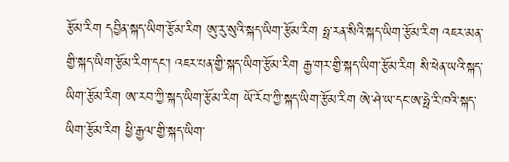རྩོམ་རིག དབྱིན་སྐད་ཡིག་རྩོམ་རིག ཨུ་རུ་སུའི་སྐད་ཡིག་རྩོམ་རིག ཧྥ་རན་སིའི་སྐད་ཡིག་རྩོམ་རིག འཇར་མན་གྱི་སྐད་ཡིག་རྩོམ་རིག་དང་། འཇར་པན་གྱི་སྐད་ཡིག་རྩོམ་རིག རྒྱ་གར་གྱི་སྐད་ཡིག་རྩོམ་རིག སི་ཕེན་ཡའི་སྐད་ཡིག་རྩོམ་རིག ཨ་རབ་ཀྱི་སྐད་ཡིག་རྩོམ་རིག ཡོ་རོབ་ཀྱི་སྐད་ཡིག་རྩོམ་རིག ཨེ་ཤེ་ཡ་དང་ཨ་ཧྥེ་རི་ཁའི་སྐད་ཡིག་རྩོམ་རིག ཕྱི་རྒྱལ་གྱི་སྐད་ཡིག་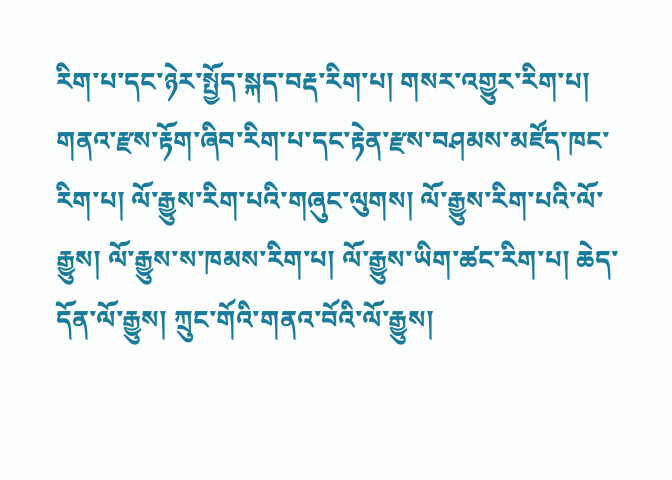རིག་པ་དང་ཉེར་སྤྱོད་སྐད་བརྡ་རིག་པ། གསར་འགྱུར་རིག་པ། གནའ་རྫས་རྟོག་ཞིབ་རིག་པ་དང་རྟེན་རྫས་བཤམས་མཛོད་ཁང་རིག་པ། ལོ་རྒྱུས་རིག་པའི་གཞུང་ལུགས། ལོ་རྒྱུས་རིག་པའི་ལོ་རྒྱུས། ལོ་རྒྱུས་ས་ཁམས་རིག་པ། ལོ་རྒྱུས་ཡིག་ཚང་རིག་པ། ཆེད་དོན་ལོ་རྒྱུས། ཀྲུང་གོའི་གནའ་བོའི་ལོ་རྒྱུས།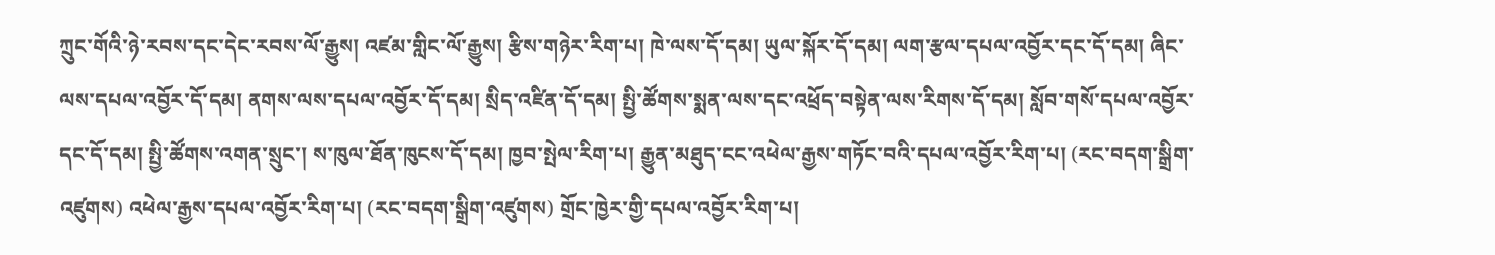ཀྲུང་གོའི་ཉེ་རབས་དང་དེང་རབས་ལོ་རྒྱུས། འཛམ་གླིང་ལོ་རྒྱུས། རྩིས་གཉེར་རིག་པ། ཁེ་ལས་དོ་དམ། ཡུལ་སྐོར་དོ་དམ། ལག་རྩལ་དཔལ་འབྱོར་དང་དོ་དམ། ཞིང་ལས་དཔལ་འབྱོར་དོ་དམ། ནགས་ལས་དཔལ་འབྱོར་དོ་དམ། སྲིད་འཛིན་དོ་དམ། སྤྱི་ཚོགས་སྨན་ལས་དང་འཕྲོད་བསྟེན་ལས་རིགས་དོ་དམ། སློབ་གསོ་དཔལ་འབྱོར་དང་དོ་དམ། སྤྱི་ཚོགས་འགན་སྲུང་། ས་ཁུལ་ཐོན་ཁུངས་དོ་དམ། ཁྱབ་སྤེལ་རིག་པ། རྒྱུན་མཐུད་ངང་འཕེལ་རྒྱས་གཏོང་བའི་དཔལ་འབྱོར་རིག་པ། (རང་བདག་སྒྲིག་འཛུགས) འཕེལ་རྒྱས་དཔལ་འབྱོར་རིག་པ། (རང་བདག་སྒྲིག་འཛུགས) གྲོང་ཁྱེར་གྱི་དཔལ་འབྱོར་རིག་པ།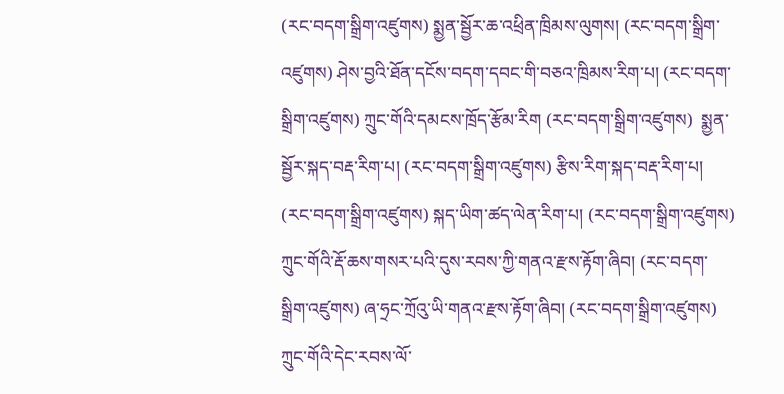(རང་བདག་སྒྲིག་འཛུགས) སྨྱན་སྦྱོར་ཆ་འཕྲིན་ཁྲིམས་ལུགས། (རང་བདག་སྒྲིག་འཛུགས) ཤེས་བྱའི་ཐོན་དངོས་བདག་དབང་གི་བཅའ་ཁྲིམས་རིག་པ། (རང་བདག་སྒྲིག་འཛུགས) ཀྲུང་གོའི་དམངས་ཁྲོད་རྩོམ་རིག (རང་བདག་སྒྲིག་འཛུགས)  སྨྱན་སྦྱོར་སྐད་བརྡ་རིག་པ། (རང་བདག་སྒྲིག་འཛུགས) རྩིས་རིག་སྐད་བརྡ་རིག་པ། (རང་བདག་སྒྲིག་འཛུགས) སྐད་ཡིག་ཚད་ལེན་རིག་པ། (རང་བདག་སྒྲིག་འཛུགས) ཀྲུང་གོའི་རྡོ་ཆས་གསར་པའི་དུས་རབས་ཀྱི་གནའ་རྫས་རྟོག་ཞིབ། (རང་བདག་སྒྲིག་འཛུགས) ཞ་ཧྲང་ཀྲོའུ་ཡི་གནའ་རྫས་རྟོག་ཞིབ། (རང་བདག་སྒྲིག་འཛུགས)  ཀྲུང་གོའི་དེང་རབས་ལོ་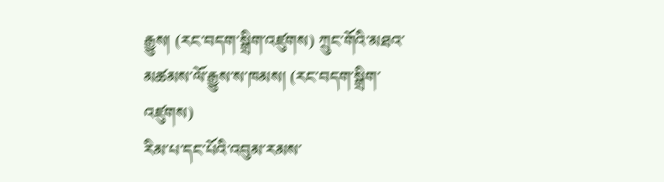རྒྱུས། (རང་བདག་སྒྲིག་འཛུགས) ཀྲུང་གོའི་མཐའ་མཚམས་ལོ་རྒྱུས་ས་ཁམས། (རང་བདག་སྒྲིག་འཛུགས)
རིམ་པ་དང་པོའི་འབུམ་རམས་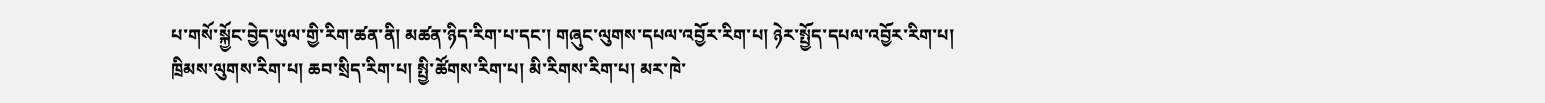པ་གསོ་སྐྱོང་བྱེད་ཡུལ་གྱི་རིག་ཚན་ནི། མཚན་ཉིད་རིག་པ་དང་། གཞུང་ལུགས་དཔལ་འབྱོར་རིག་པ། ཉེར་སྤྱོད་དཔལ་འབྱོར་རིག་པ། ཁྲིམས་ལུགས་རིག་པ། ཆབ་སྲིད་རིག་པ། སྤྱི་ཚོགས་རིག་པ། མི་རིགས་རིག་པ། མར་ཁེ་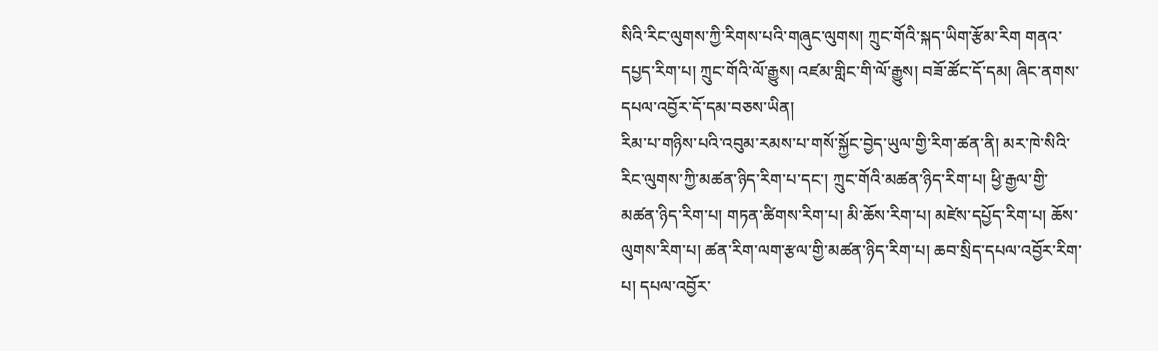སིའི་རིང་ལུགས་ཀྱི་རིགས་པའི་གཞུང་ལུགས། ཀྲུང་གོའི་སྐད་ཡིག་རྩོམ་རིག གནའ་དཔྱད་རིག་པ། ཀྲུང་གོའི་ལོ་རྒྱུས། འཛམ་གླིང་གི་ལོ་རྒྱུས། བཟོ་ཚོང་དོ་དམ། ཞིང་ནགས་དཔལ་འབྱོར་དོ་དམ་བཅས་ཡིན།
རིམ་པ་གཉིས་པའི་འབུམ་རམས་པ་གསོ་སྐྱོང་བྱེད་ཡུལ་གྱི་རིག་ཚན་ནི། མར་ཁེ་སིའི་རིང་ལུགས་ཀྱི་མཚན་ཉིད་རིག་པ་དང་། ཀྲུང་གོའི་མཚན་ཉིད་རིག་པ། ཕྱི་རྒྱལ་གྱི་མཚན་ཉིད་རིག་པ། གཏན་ཚིགས་རིག་པ། མི་ཆོས་རིག་པ། མཛེས་དཔྱོད་རིག་པ། ཆོས་ལུགས་རིག་པ། ཚན་རིག་ལག་རྩལ་གྱི་མཚན་ཉིད་རིག་པ། ཆབ་སྲིད་དཔལ་འབྱོར་རིག་པ། དཔལ་འབྱོར་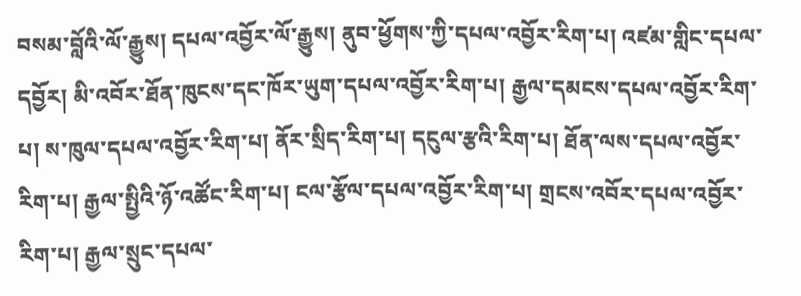བསམ་བློའི་ལོ་རྒྱུས། དཔལ་འབྱོར་ལོ་རྒྱུས། ནུབ་ཕྱོགས་ཀྱི་དཔལ་འབྱོར་རིག་པ། འཛམ་གླིང་དཔལ་དབྱོར། མི་འབོར་ཐོན་ཁུངས་དང་ཁོར་ཡུག་དཔལ་འབྱོར་རིག་པ། རྒྱལ་དམངས་དཔལ་འབྱོར་རིག་པ། ས་ཁུལ་དཔལ་འབྱོར་རིག་པ། ནོར་སྲིད་རིག་པ། དངུལ་རྩའི་རིག་པ། ཐོན་ལས་དཔལ་འབྱོར་རིག་པ། རྒྱལ་སྤྱིའི་ཉོ་འཚོང་རིག་པ། ངལ་རྩོལ་དཔལ་འབྱོར་རིག་པ། གྲངས་འབོར་དཔལ་འབྱོར་རིག་པ། རྒྱལ་སྲུང་དཔལ་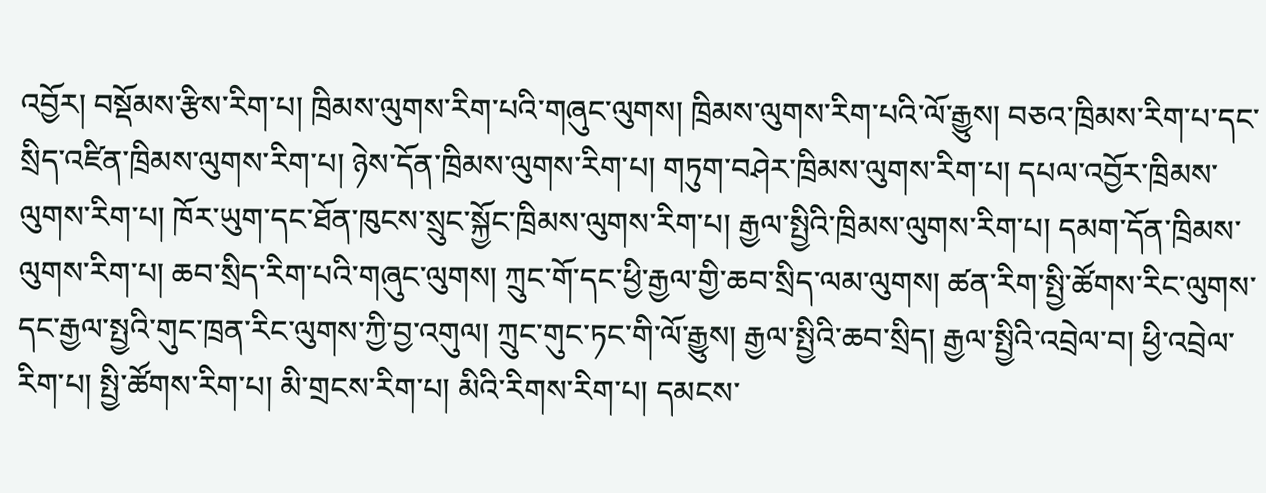འབྱོར། བསྡོམས་རྩིས་རིག་པ། ཁྲིམས་ལུགས་རིག་པའི་གཞུང་ལུགས། ཁྲིམས་ལུགས་རིག་པའི་ལོ་རྒྱུས། བཅའ་ཁྲིམས་རིག་པ་དང་སྲིད་འཛིན་ཁྲིམས་ལུགས་རིག་པ། ཉེས་དོན་ཁྲིམས་ལུགས་རིག་པ། གཏུག་བཤེར་ཁྲིམས་ལུགས་རིག་པ། དཔལ་འབྱོར་ཁྲིམས་ལུགས་རིག་པ། ཁོར་ཡུག་དང་ཐོན་ཁུངས་སྲུང་སྐྱོང་ཁྲིམས་ལུགས་རིག་པ། རྒྱལ་སྤྱིའི་ཁྲིམས་ལུགས་རིག་པ། དམག་དོན་ཁྲིམས་ལུགས་རིག་པ། ཆབ་སྲིད་རིག་པའི་གཞུང་ལུགས། ཀྲུང་གོ་དང་ཕྱི་རྒྱལ་གྱི་ཆབ་སྲིད་ལམ་ལུགས། ཚན་རིག་སྤྱི་ཚོགས་རིང་ལུགས་དང་རྒྱལ་སྤྱའི་གུང་ཁྲན་རིང་ལུགས་ཀྱི་བྱ་འགུལ། ཀྲུང་གུང་ཏང་གི་ལོ་རྒྱུས། རྒྱལ་སྤྱིའི་ཆབ་སྲིད། རྒྱལ་སྤྱིའི་འབྲེལ་བ། ཕྱི་འབྲེལ་རིག་པ། སྤྱི་ཚོགས་རིག་པ། མི་གྲངས་རིག་པ། མིའི་རིགས་རིག་པ། དམངས་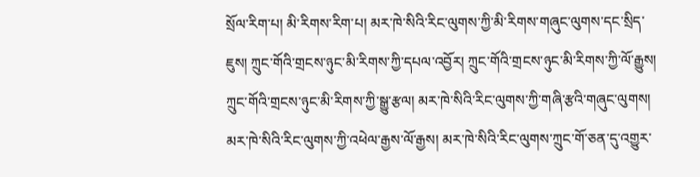སྲོལ་རིག་པ། མི་རིགས་རིག་པ། མར་ཁེ་སིའི་རིང་ལུགས་ཀྱི་མི་རིགས་གཞུང་ལུགས་དང་སྲིད་ཇུས། ཀྲུང་གོའི་གྲངས་ཉུང་མི་རིགས་ཀྱི་དཔལ་འབྱོར། ཀྲུང་གོའི་གྲངས་ཉུང་མི་རིགས་ཀྱི་ལོ་རྒྱུས། ཀྲུང་གོའི་གྲངས་ཉུང་མི་རིགས་ཀྱི་སྒྱུ་རྩལ། མར་ཁེ་སིའི་རིང་ལུགས་ཀྱི་གཞི་རྩའི་གཞུང་ལུགས། མར་ཁེ་སིའི་རིང་ལུགས་ཀྱི་འཕེལ་རྒྱས་ལོ་རྒྱས། མར་ཁེ་སིའི་རིང་ལུགས་ཀྲུང་གོ་ཅན་དུ་འགྱུར་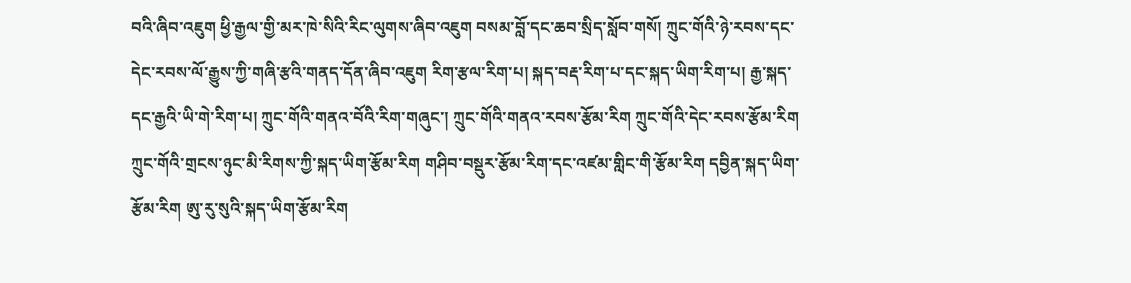བའི་ཞིབ་འཇུག ཕྱི་རྒྱལ་གྱི་མར་ཁེ་སིའི་རིང་ལུགས་ཞིབ་འཇུག བསམ་བློ་དང་ཆབ་སྲིད་སློབ་གསོ། ཀྲུང་གོའི་ཉེ་རབས་དང་དེང་རབས་ལོ་རྒྱུས་ཀྱི་གཞི་རྩའི་གནད་དོན་ཞིབ་འཇུག རིག་རྩལ་རིག་པ། སྐད་བརྡ་རིག་པ་དང་སྐད་ཡིག་རིག་པ། རྒྱ་སྐད་དང་རྒྱའི་ཡི་གེ་རིག་པ། ཀྲུང་གོའི་གནའ་བོའི་རིག་གཞུང་། ཀྲུང་གོའི་གནའ་རབས་རྩོམ་རིག ཀྲུང་གོའི་དེང་རབས་རྩོམ་རིག ཀྲུང་གོའི་གྲངས་ཉུང་མི་རིགས་ཀྱི་སྐད་ཡིག་རྩོམ་རིག གཤིབ་བསྡུར་རྩོམ་རིག་དང་འཛམ་གླིང་གི་རྩོམ་རིག དབྱིན་སྐད་ཡིག་རྩོམ་རིག ཨུ་རུ་སུའི་སྐད་ཡིག་རྩོམ་རིག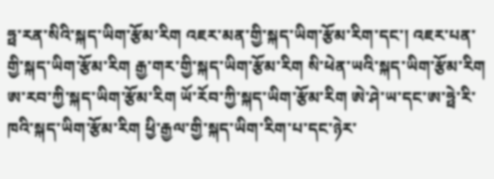ཧྥ་རན་སིའི་སྐད་ཡིག་རྩོམ་རིག འཇར་མན་གྱི་སྐད་ཡིག་རྩོམ་རིག་དང་། འཇར་པན་གྱི་སྐད་ཡིག་རྩོམ་རིག རྒྱ་གར་གྱི་སྐད་ཡིག་རྩོམ་རིག སི་ཕེན་ཡའི་སྐད་ཡིག་རྩོམ་རིག ཨ་རབ་ཀྱི་སྐད་ཡིག་རྩོམ་རིག ཡོ་རོབ་ཀྱི་སྐད་ཡིག་རྩོམ་རིག ཨེ་ཤེ་ཡ་དང་ཨ་ཧྥེ་རི་ཁའི་སྐད་ཡིག་རྩོམ་རིག ཕྱི་རྒྱལ་གྱི་སྐད་ཡིག་རིག་པ་དང་ཉེར་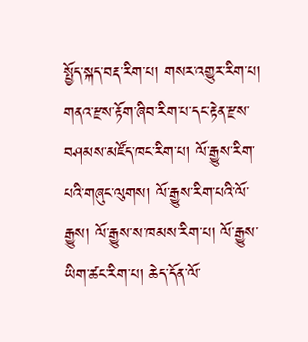སྤྱོད་སྐད་བརྡ་རིག་པ། གསར་འགྱུར་རིག་པ། གནའ་རྫས་རྟོག་ཞིབ་རིག་པ་དང་རྟེན་རྫས་བཤམས་མཛོད་ཁང་རིག་པ། ལོ་རྒྱུས་རིག་པའི་གཞུང་ལུགས། ལོ་རྒྱུས་རིག་པའི་ལོ་རྒྱུས། ལོ་རྒྱུས་ས་ཁམས་རིག་པ། ལོ་རྒྱུས་ཡིག་ཚང་རིག་པ། ཆེད་དོན་ལོ་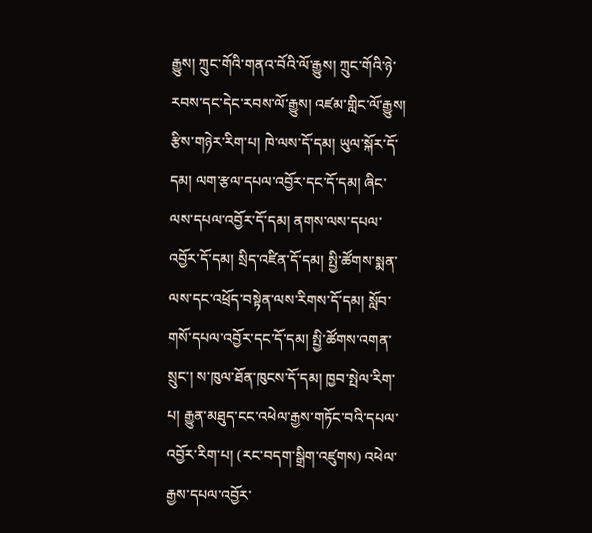རྒྱུས། ཀྲུང་གོའི་གནའ་བོའི་ལོ་རྒྱུས། ཀྲུང་གོའི་ཉེ་རབས་དང་དེང་རབས་ལོ་རྒྱུས། འཛམ་གླིང་ལོ་རྒྱུས། རྩིས་གཉེར་རིག་པ། ཁེ་ལས་དོ་དམ། ཡུལ་སྐོར་དོ་དམ། ལག་རྩལ་དཔལ་འབྱོར་དང་དོ་དམ། ཞིང་ལས་དཔལ་འབྱོར་དོ་དམ། ནགས་ལས་དཔལ་འབྱོར་དོ་དམ། སྲིད་འཛིན་དོ་དམ། སྤྱི་ཚོགས་སྨན་ལས་དང་འཕྲོད་བསྟེན་ལས་རིགས་དོ་དམ། སློབ་གསོ་དཔལ་འབྱོར་དང་དོ་དམ། སྤྱི་ཚོགས་འགན་སྲུང་། ས་ཁུལ་ཐོན་ཁུངས་དོ་དམ། ཁྱབ་སྤེལ་རིག་པ། རྒྱུན་མཐུད་ངང་འཕེལ་རྒྱས་གཏོང་བའི་དཔལ་འབྱོར་རིག་པ། (རང་བདག་སྒྲིག་འཛུགས) འཕེལ་རྒྱས་དཔལ་འབྱོར་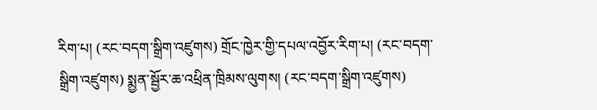རིག་པ། (རང་བདག་སྒྲིག་འཛུགས) གྲོང་ཁྱེར་གྱི་དཔལ་འབྱོར་རིག་པ། (རང་བདག་སྒྲིག་འཛུགས) སྨྱན་སྦྱོར་ཆ་འཕྲིན་ཁྲིམས་ལུགས། (རང་བདག་སྒྲིག་འཛུགས)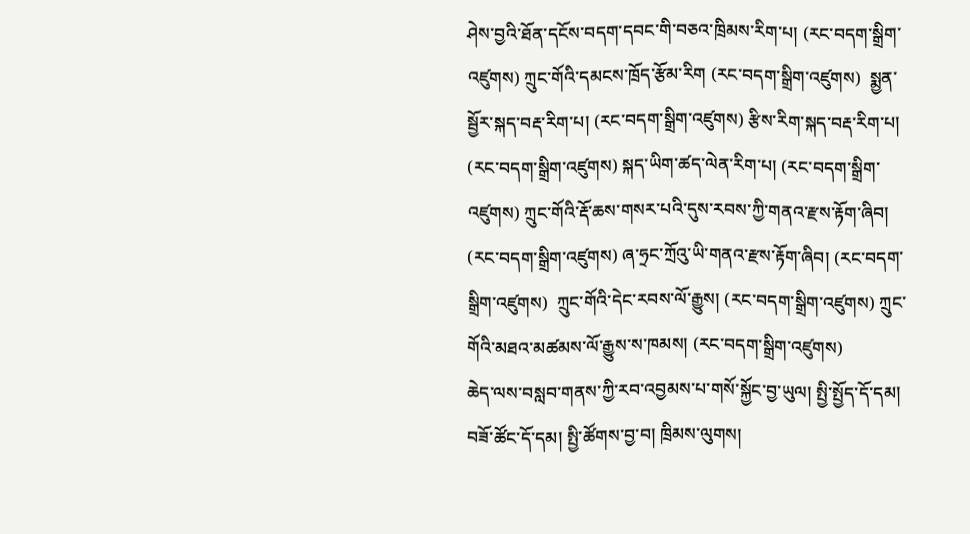ཤེས་བྱའི་ཐོན་དངོས་བདག་དབང་གི་བཅའ་ཁྲིམས་རིག་པ། (རང་བདག་སྒྲིག་འཛུགས) ཀྲུང་གོའི་དམངས་ཁྲོད་རྩོམ་རིག (རང་བདག་སྒྲིག་འཛུགས)  སྨྱན་སྦྱོར་སྐད་བརྡ་རིག་པ། (རང་བདག་སྒྲིག་འཛུགས) རྩིས་རིག་སྐད་བརྡ་རིག་པ། (རང་བདག་སྒྲིག་འཛུགས) སྐད་ཡིག་ཚད་ལེན་རིག་པ། (རང་བདག་སྒྲིག་འཛུགས) ཀྲུང་གོའི་རྡོ་ཆས་གསར་པའི་དུས་རབས་ཀྱི་གནའ་རྫས་རྟོག་ཞིབ། (རང་བདག་སྒྲིག་འཛུགས) ཞ་ཧྲང་ཀྲོའུ་ཡི་གནའ་རྫས་རྟོག་ཞིབ། (རང་བདག་སྒྲིག་འཛུགས)  ཀྲུང་གོའི་དེང་རབས་ལོ་རྒྱུས། (རང་བདག་སྒྲིག་འཛུགས) ཀྲུང་གོའི་མཐའ་མཚམས་ལོ་རྒྱུས་ས་ཁམས། (རང་བདག་སྒྲིག་འཛུགས)
ཆེད་ལས་བསླབ་གནས་ཀྱི་རབ་འབྱམས་པ་གསོ་སྐྱོང་བྱ་ཡུལ། སྤྱི་སྤྱོད་དོ་དམ། བཟོ་ཚོང་དོ་དམ། སྤྱི་ཚོགས་བྱ་བ། ཁྲིམས་ལུགས།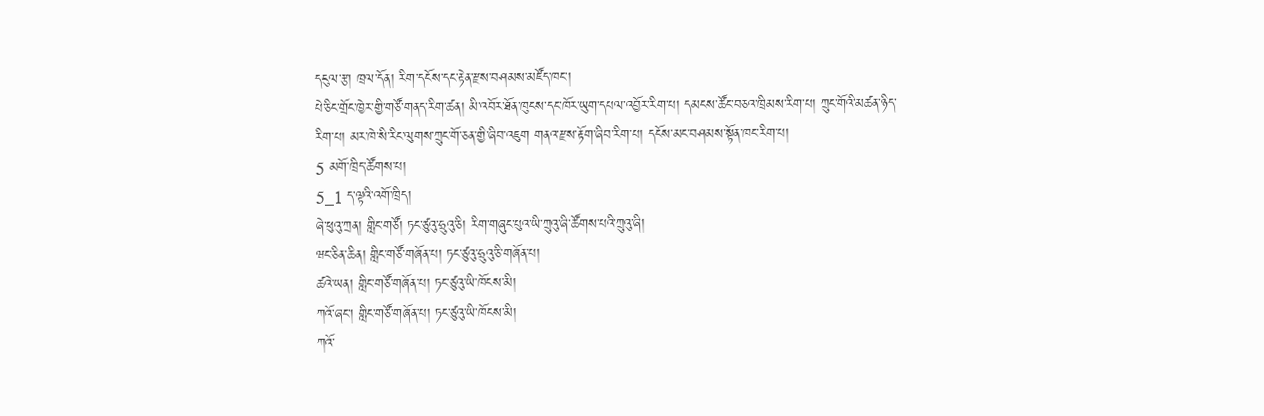དངུལ་རྩ། ཁྲལ་དོན། རིག་དངོས་དང་རྟེན་རྫས་བཤམས་མཛོད་ཁང་།
པེ་ཅིང་གྲོང་ཁྱེར་གྱི་གཙོ་གནད་རིག་ཚན། མི་འབོར་ཐོན་ཁུངས་དང་ཁོར་ཡུག་དཔལ་འབྱོར་རིག་པ། དམངས་ཚོང་བཅའ་ཁྲིམས་རིག་པ། ཀྲུང་གོའི་མཚན་ཉིད་རིག་པ། མར་ཁེ་སི་རིང་ལུགས་ཀྲུང་གོ་ཅན་གྱི་ཞིབ་འཇུག གནའ་རྫས་རྟོག་ཞིབ་རིག་པ། དངོས་མང་བཤམས་སྟོན་ཁང་རིག་པ།
5 མགོ་ཁྲིད་ཚོགས་པ།
5_1 ད་ལྟའི་འགོ་ཁྲིད།
ཞེ་ཕུའུ་ཀྲན། གླིང་གཙོ། ཏང་ཙུའུ་ཧྲུའུ་ཅི། རིག་གཞུང་པུའ་ཡི་ཀྲུའུ་ཞི་ཚོགས་པའི་ཀྲུའུ་ཞི།
ཝང་ཅིན་ཆིན། གླིང་གཙོ་གཞོན་པ། ཏང་ཙུའུ་ཧྲུའུ་ཅི་གཞོན་པ།
ཚའེ་ཡན། གླིང་གཙོ་གཞོན་པ། ཏང་ཙུའུ་ཡི་ཁོངས་མི།
ཀའོ་ཞང་། གླིང་གཙོ་གཞོན་པ། ཏང་ཙུའུ་ཡི་ཁོངས་མི།
ཀའོ་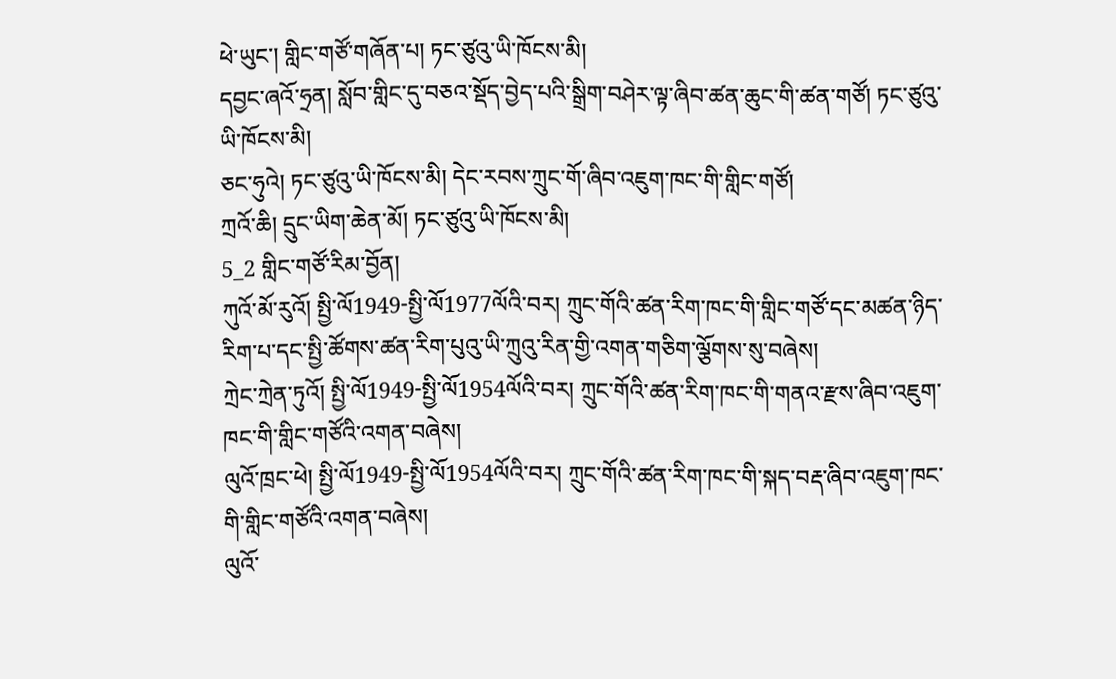ཕེ་ཡུང་། གླིང་གཙོ་གཞོན་པ། ཏང་ཙུའུ་ཡི་ཁོངས་མི།
དབྱང་ཞའོ་ཧྲན། སློབ་གླིང་དུ་བཅའ་སྡོད་བྱེད་པའི་སྒྲིག་བཤེར་ལྟ་ཞིབ་ཚན་ཆུང་གི་ཚན་གཙོ། ཏང་ཙུའུ་ཡི་ཁོངས་མི།
ཅང་ཧུའེ། ཏང་ཙུའུ་ཡི་ཁོངས་མི། དེང་རབས་ཀྲུང་གོ་ཞིབ་འཇུག་ཁང་གི་གླིང་གཙོ།
ཀྲའོ་ཆི། དྲུང་ཡིག་ཆེན་མོ། ཏང་ཙུའུ་ཡི་ཁོངས་མི།
5_2 གླིང་གཙོ་རིམ་བྱོན།
ཀུའོ་མོ་རུའོ། སྤྱི་ལོ1949-སྤྱི་ལོ1977ལོའི་བར། ཀྲུང་གོའི་ཚན་རིག་ཁང་གི་གླིང་གཙོ་དང་མཚན་ཉིད་རིག་པ་དང་སྤྱི་ཚོགས་ཚན་རིག་པུའུ་ཡི་ཀྲུའུ་རིན་གྱི་འགན་གཅིག་ལྕོགས་སུ་བཞེས།
ཀྲེང་ཀྲེན་ཏུའོ། སྤྱི་ལོ1949-སྤྱི་ལོ1954ལོའི་བར། ཀྲུང་གོའི་ཚན་རིག་ཁང་གི་གནའ་རྫས་ཞིབ་འཇུག་ཁང་གི་གླིང་གཙོའི་འགན་བཞེས།
ལུའོ་ཁྲང་ཕེ། སྤྱི་ལོ1949-སྤྱི་ལོ1954ལོའི་བར། ཀྲུང་གོའི་ཚན་རིག་ཁང་གི་སྐད་བརྡ་ཞིབ་འཇུག་ཁང་གི་གླིང་གཙོའི་འགན་བཞེས།
ལུའོ་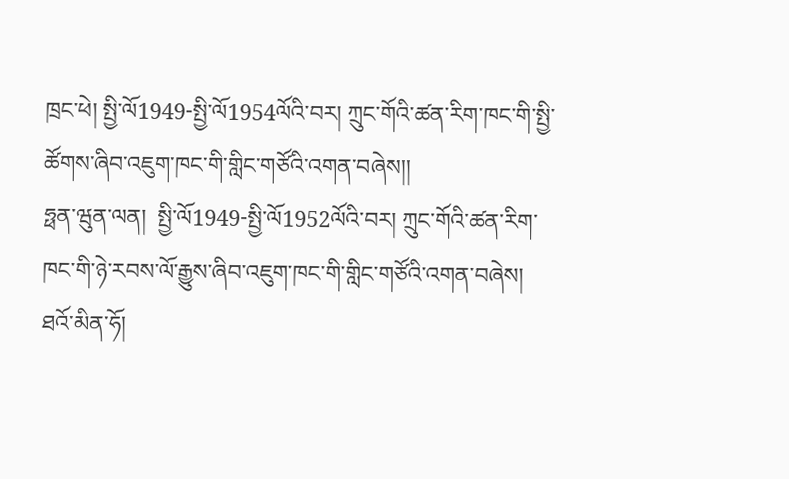ཁྲང་ཕེ། སྤྱི་ལོ1949-སྤྱི་ལོ1954ལོའི་བར། ཀྲུང་གོའི་ཚན་རིག་ཁང་གི་སྤྱི་ཚོགས་ཞིབ་འཇུག་ཁང་གི་གླིང་གཙོའི་འགན་བཞེས།།
ཧྥན་ཝུན་ལན།  སྤྱི་ལོ1949-སྤྱི་ལོ1952ལོའི་བར། ཀྲུང་གོའི་ཚན་རིག་ཁང་གི་ཉེ་རབས་ལོ་རྒྱུས་ཞིབ་འཇུག་ཁང་གི་གླིང་གཙོའི་འགན་བཞེས།
ཐའོ་མིན་ཧོ།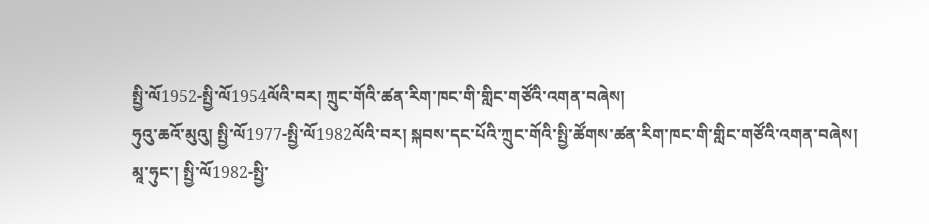སྤྱི་ལོ1952-སྤྱི་ལོ1954ལོའི་བར། ཀྲུང་གོའི་ཚན་རིག་ཁང་གི་གླིང་གཙོའི་འགན་བཞེས།
ཧུའུ་ཆའོ་མུའུ། སྤྱི་ལོ1977-སྤྱི་ལོ1982ལོའི་བར། སྐབས་དང་པོའི་ཀྲུང་གོའི་སྤྱི་ཚོགས་ཚན་རིག་ཁང་གི་གླིང་གཙོའི་འགན་བཞེས།
མཱ་ཧུང་། སྤྱི་ལོ1982-སྤྱི་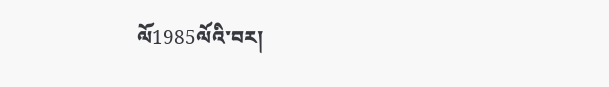ལོ1985ལོའི་བར།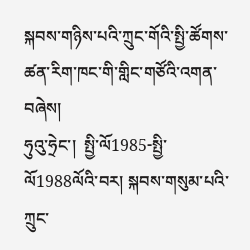སྐབས་གཉིས་པའི་ཀྲུང་གོའི་སྤྱི་ཚོགས་ཚན་རིག་ཁང་གི་གླིང་གཙོའི་འགན་བཞེས།
ཧུའུ་ཧྲེང་།  སྤྱི་ལོ1985-སྤྱི་ལོ1988ལོའི་བར། སྐབས་གསུམ་པའི་ཀྲུང་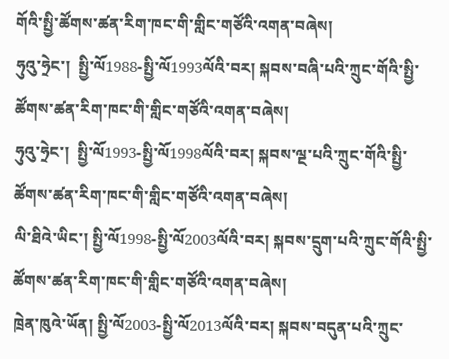གོའི་སྤྱི་ཚོགས་ཚན་རིག་ཁང་གི་གླིང་གཙོའི་འགན་བཞེས།
ཧུའུ་ཧྲེང་།  སྤྱི་ལོ1988-སྤྱི་ལོ1993ལོའི་བར། སྐབས་བཞི་པའི་ཀྲུང་གོའི་སྤྱི་ཚོགས་ཚན་རིག་ཁང་གི་གླིང་གཙོའི་འགན་བཞེས།
ཧུའུ་ཧྲེང་།  སྤྱི་ལོ1993-སྤྱི་ལོ1998ལོའི་བར། སྐབས་ལྔ་པའི་ཀྲུང་གོའི་སྤྱི་ཚོགས་ཚན་རིག་ཁང་གི་གླིང་གཙོའི་འགན་བཞེས།
ལི་ཐིའེ་ཡིང་། སྤྱི་ལོ1998-སྤྱི་ལོ2003ལོའི་བར། སྐབས་དྲུག་པའི་ཀྲུང་གོའི་སྤྱི་ཚོགས་ཚན་རིག་ཁང་གི་གླིང་གཙོའི་འགན་བཞེས།
ཁྲེན་ཁུའེ་ཡོན། སྤྱི་ལོ2003-སྤྱི་ལོ2013ལོའི་བར། སྐབས་བདུན་པའི་ཀྲུང་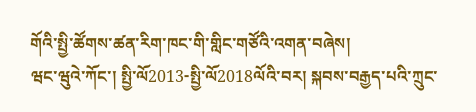གོའི་སྤྱི་ཚོགས་ཚན་རིག་ཁང་གི་གླིང་གཙོའི་འགན་བཞེས།
ཝང་ཝུའེ་ཀོང་། སྤྱི་ལོ2013-སྤྱི་ལོ2018ལོའི་བར། སྐབས་བརྒྱད་པའི་ཀྲུང་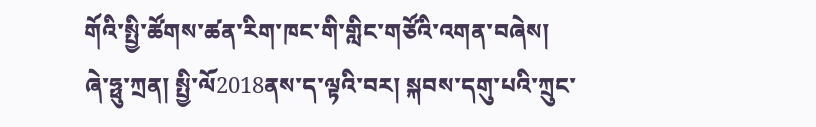གོའི་སྤྱི་ཚོགས་ཚན་རིག་ཁང་གི་གླིང་གཙོའི་འགན་བཞེས།
ཞེ་ཧྥུ་ཀྲན། སྤྱི་ལོ2018ནས་ད་ལྟའི་བར། སྐབས་དགུ་པའི་ཀྲུང་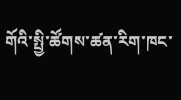གོའི་སྤྱི་ཚོགས་ཚན་རིག་ཁང་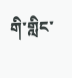གི་གླིང་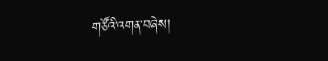གཙོའི་འགན་བཞེས།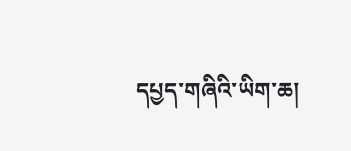དཔྱད་གཞིའི་ཡིག་ཆ།